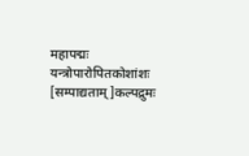महापद्मः
यन्त्रोपारोपितकोशांशः
[सम्पाद्यताम्]कल्पद्रुमः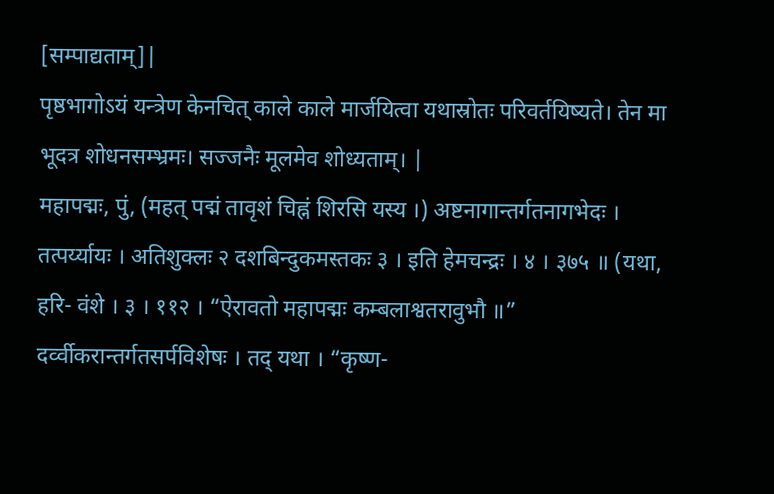[सम्पाद्यताम्]|
पृष्ठभागोऽयं यन्त्रेण केनचित् काले काले मार्जयित्वा यथास्रोतः परिवर्तयिष्यते। तेन मा भूदत्र शोधनसम्भ्रमः। सज्जनैः मूलमेव शोध्यताम्। |
महापद्मः, पुं, (महत् पद्मं तावृशं चिह्नं शिरसि यस्य ।) अष्टनागान्तर्गतनागभेदः । तत्पर्य्यायः । अतिशुक्लः २ दशबिन्दुकमस्तकः ३ । इति हेमचन्द्रः । ४ । ३७५ ॥ (यथा, हरि- वंशे । ३ । ११२ । “ऐरावतो महापद्मः कम्बलाश्वतरावुभौ ॥” दर्व्वीकरान्तर्गतसर्पविशेषः । तद् यथा । “कृष्ण-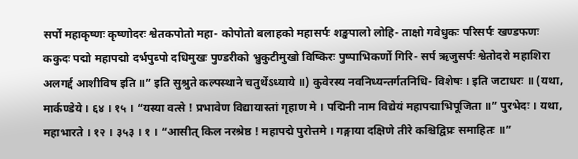सर्पो महाकृष्णः कृष्णोदरः श्वेतकपोतो महा- कोपोतो बलाहको महासर्पः शङ्खपालो लोहि- ताक्षो गवेधुकः परिसर्पः खण्डफणः ककुदः पद्मो महापद्मो दर्भपुब्पो दधिमुखः पुण्डरीको भ्रुकुटीमुखो विष्किरः पुष्पाभिकर्णो गिरि- सर्प ऋजुसर्पः श्वेतोदरो महाशिरा अलगर्द्द आशीविष इति ॥” इति सुश्रुते कल्पस्थाने चतुर्थेऽध्याये ॥) कुवेरस्य नवनिध्यन्तर्गतनिधि- विशेषः । इति जटाधरः ॥ (यथा, मार्कण्डेये । ६४ । १५ । “यस्या वत्से ! प्रभावेण विद्यायास्तां गृहाण मे । पद्मिनी नाम विद्येयं महापद्माभिपूजिता ॥” पुरभेदः । यथा, महाभारते । १२ । ३५३ । १ । “आसीत् किल नरश्रेष्ठ ! महापद्मे पुरोत्तमे । गङ्गाया दक्षिणे तीरे कश्चिद्विप्रः समाहितः ॥”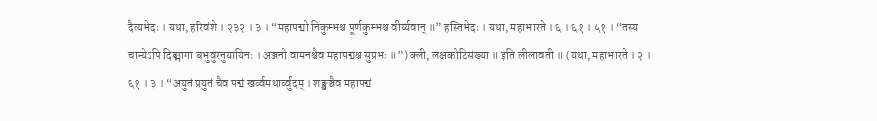दैत्यभेदः । यथा, हरिवंशे । २३२ । ३ । “महापद्मो निकुम्भश्च पूर्णकुम्भश्च वीर्य्यवान् ॥” हस्तिभेदः । यथा, महाभारते । ६ । ६१ । ५१ । “तस्य चान्येऽपि दिङ्मागा बभुवुरनुयायिनः । अञ्जनो वामनश्चैव महापद्मश्च सुप्रभः ॥”) क्ली, लक्षकोटिसंख्या ॥ इति लीलावती ॥ (यथा, महाभारते । २ । ६१ । ३ । “अयुतं प्रयुतं चैव पद्मं खर्व्वमथार्व्वुदम् । शङ्खञ्चैव महापद्मं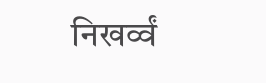निखर्व्वं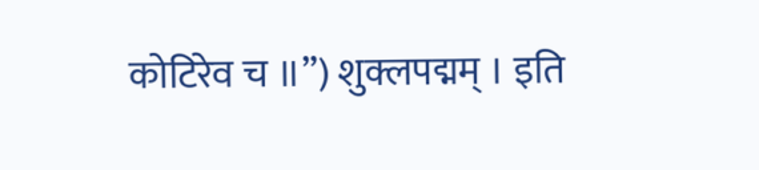कोटिरेव च ॥”) शुक्लपद्मम् । इति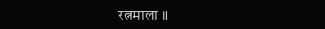रत्नमाला ॥